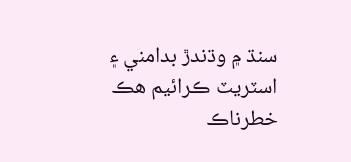سنڌ ۾ وڌندڙ بدامني ۽ اسٽريٽ ڪرائيم هڪ خطرناڪ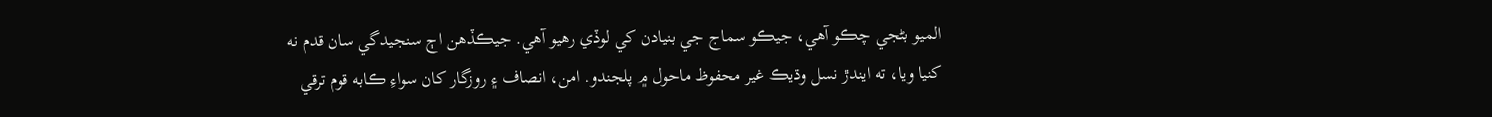الميو بڻجي چڪو آهي، جيڪو سماج جي بنيادن کي لوڏي رهيو آهي. جيڪڏهن اڄ سنجيدگي سان قدم نه کنيا ويا، ته ايندڙ نسل وڌيڪ غير محفوظ ماحول ۾ پلجندو. امن، انصاف ۽ روزگار کان سواءِ ڪابه قوم ترقي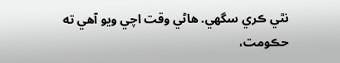نٿي ڪري سگهي. هاڻي وقت اچي ويو آهي ته حڪومت،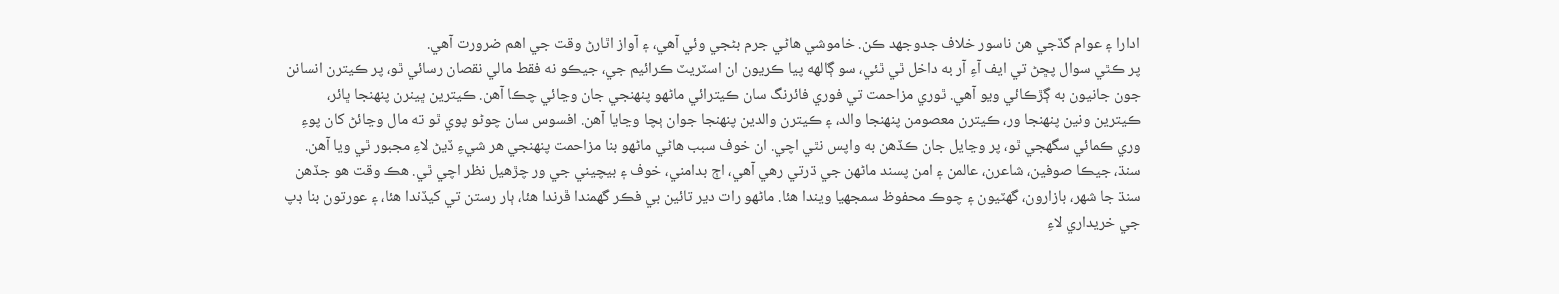ادارا ۽ عوام گڏجي هن ناسور خلاف جدوجهد ڪن. خاموشي هاڻي جرم بڻجي وئي آهي، ۽ آواز اٿارڻ وقت جي اهم ضرورت آهي.
پر ڪٿي سوال پڇڻ تي ايف آءِ آر به داخل ٿي ٿئي، سو ڳالهه پيا ڪريون ان اسٽريٽ ڪرائيم جي، جيڪو نه فقط مالي نقصان رسائي ٿو، پر ڪيترن انسانن جون جانيون به ڳڙڪائي ويو آهي. ٿوري مزاحمت تي فوري فائرنگ سان ڪيترائي ماڻهو پنهنجي جان وڃائي چڪا آهن. ڪيترين ڀينرن پنهنجا ڀائر، ڪيترين ونين پنهنجا ور، ڪيترن معصومن پنهنجا والد، ۽ ڪيترن والدين پنهنجا جوان ٻچا وڃايا آهن. افسوس سان چوڻو پوي ٿو ته مال وڃائڻ کان پوءِ وري ڪمائي سگهجي ٿو، پر وڃايل جان ڪڏهن به واپس نٿي اچي. ان خوف سبب هاڻي ماڻهو بنا مزاحمت پنهنجي هر شيءِ ڏيڻ لاءِ مجبور ٿي ويا آهن.
سنڌ، جيڪا صوفين، شاعرن، عالمن ۽ امن پسند ماڻهن جي ڌرتي رهي آهي، اڄ بدامني، خوف ۽ بيچيني جي ور چڙهيل نظر اچي ٿي. هڪ وقت هو جڏهن سنڌ جا شهر، بازارون، گهٽيون ۽ چوڪ محفوظ سمجهيا ويندا هئا. ماڻهو رات دير تائين بي فڪر گهمندا ڦرندا هئا، ٻار رستن تي کيڏندا هئا، ۽ عورتون بنا ڊپ جي خريداري لاءِ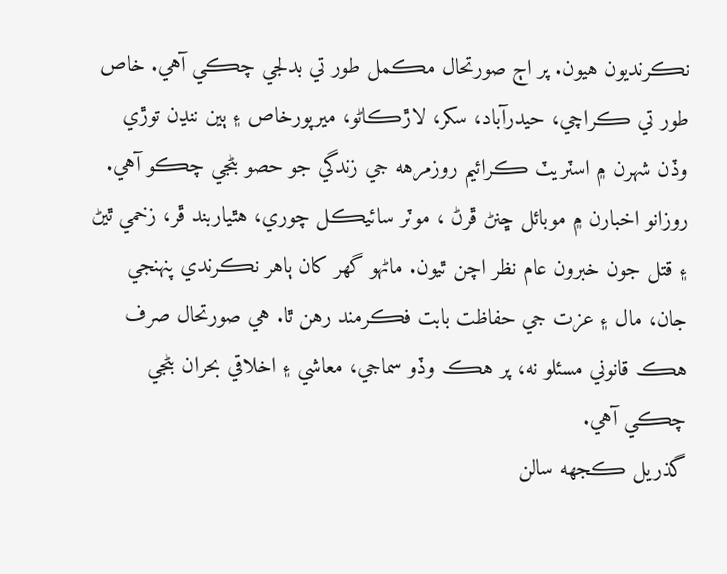نڪرنديون هيون. پر اڄ صورتحال مڪمل طور تي بدلجي چڪي آهي. خاص طور تي ڪراچي، حيدرآباد، سکر، لاڙڪاڻو، ميرپورخاص ۽ ٻين ننڍن توڙي وڏن شهرن ۾ اسٽريٽ ڪرائيم روزمرهه جي زندگي جو حصو بڻجي چڪو آهي.
روزانو اخبارن ۾ موبائل ڇنڻ ڦرڻ ، موٽر سائيڪل چوري، هٿياربند ڦر، زخمي ٿيڻ ۽ قتل جون خبرون عام نظر اچن ٿيون. ماڻهو گهر کان ٻاهر نڪرندي پنهنجي جان، مال ۽ عزت جي حفاظت بابت فڪرمند رهن ٿا. هي صورتحال صرف هڪ قانوني مسئلو نه، پر هڪ وڏو سماجي، معاشي ۽ اخلاقي بحران بڻجي چڪي آهي.
گذريل ڪجهه سالن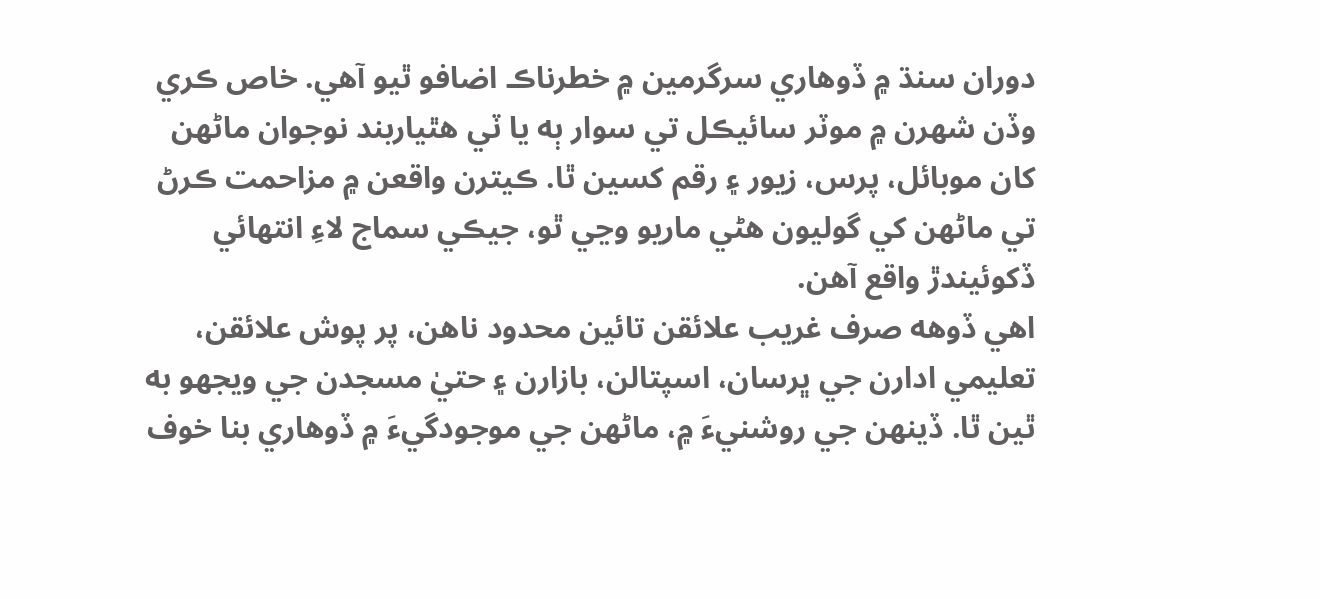دوران سنڌ ۾ ڏوهاري سرگرمين ۾ خطرناڪ اضافو ٿيو آهي. خاص ڪري وڏن شهرن ۾ موٽر سائيڪل تي سوار ٻه يا ٽي هٿياربند نوجوان ماڻهن کان موبائل، پرس، زيور ۽ رقم کسين ٿا. ڪيترن واقعن ۾ مزاحمت ڪرڻ تي ماڻهن کي گوليون هڻي ماريو وڃي ٿو، جيڪي سماج لاءِ انتهائي ڏکوئيندڙ واقع آهن.
اهي ڏوهه صرف غريب علائقن تائين محدود ناهن، پر پوش علائقن، تعليمي ادارن جي ڀرسان، اسپتالن، بازارن ۽ حتيٰ مسجدن جي ويجهو به ٿين ٿا. ڏينهن جي روشنيءَ ۾، ماڻهن جي موجودگيءَ ۾ ڏوهاري بنا خوف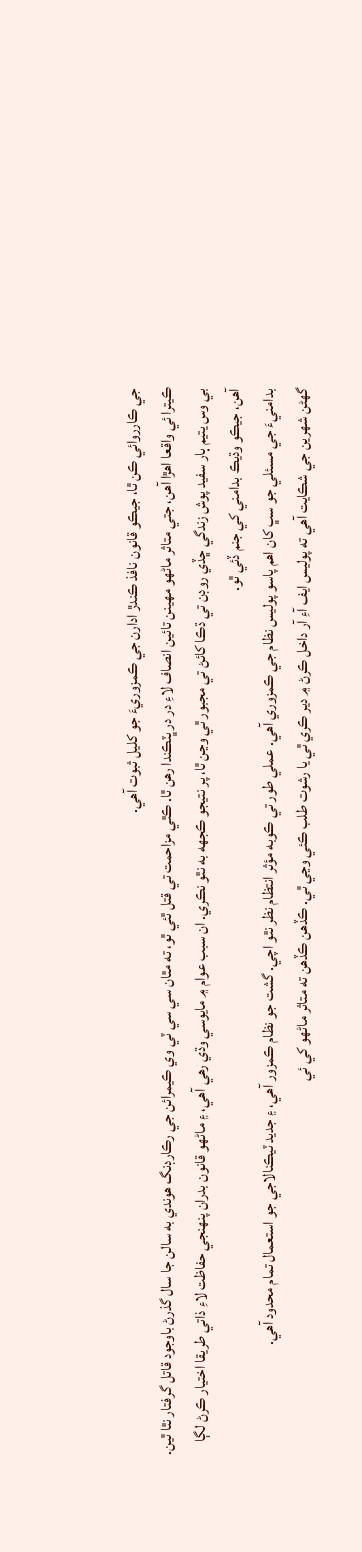جي ڪارروائي ڪن ٿا، جيڪو قانون نافذ ڪندڙ ادارن جي ڪمزوريءَ جو کليل ثبوت آهي.
ڪيترا ئي واقعا اهڙا آهن، جتي متاثر ماڻهو مهينن تائين انصاف لاءِ در در ڀٽڪندا رهن ٿا. ڪٿي مزاحمت تي قتل ٿئي ٿو، ته مٿان سي سي ٽي وي ڪيمرائن جي رڪارڊنگ هوندي به سالن جا سال گذرڻ باوجود قاتل گرفتار نٿا ٿين. بي وس يتيم ٻار سفيد پوش زندگي ڇڏي روڊن تي ڌڪا کائڻ تي مجبور ٿي وڃن ٿا، پر نتيجو ڪجهه به نٿو نڪري. ان سبب عوام ۾ مايوسي وڌي رهي آهي، ۽ ماڻهو قانون بدران پنهنجي حفاظت لاءِ ذاتي طريقا اختيار ڪرڻ لڳا آهن، جيڪو وڌيڪ بدامني کي جنم ڏئي ٿو.
بدامنيءَ جي مسئلي جو سڀ کان اهم پاسو پوليس نظام جي ڪمزوري آهي. عملي طور تي ڪوبه مؤثر انتظام نظر نٿو اچي. گشت جو نظام ڪمزور آهي، ۽ جديد ٽيڪنالاجي جو استعمال تمام محدود آهي.
گهڻن شهرين جي شڪايت آهي ته پوليس ايف آءِ آر داخل ڪرڻ ۾ دير ڪري ٿي يا رشوت طلب ڪئي وڃي ٿي. ڪڏهن ڪڏهن ته متاثر ماڻهو کي ئي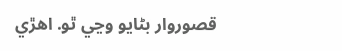قصوروار بڻايو وڃي ٿو. اهڙي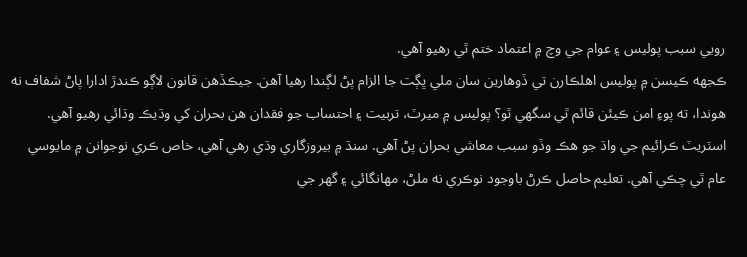رويي سبب پوليس ۽ عوام جي وچ ۾ اعتماد ختم ٿي رهيو آهي.
ڪجهه ڪيسن ۾ پوليس اهلڪارن تي ڏوهارين سان ملي ڀڳت جا الزام پڻ لڳندا رهيا آهن. جيڪڏهن قانون لاڳو ڪندڙ ادارا پاڻ شفاف نه هوندا، ته پوءِ امن ڪيئن قائم ٿي سگهي ٿو؟ پوليس ۾ ميرٽ، تربيت ۽ احتساب جو فقدان هن بحران کي وڌيڪ وڌائي رهيو آهي.
اسٽريٽ ڪرائيم جي واڌ جو هڪ وڏو سبب معاشي بحران پڻ آهي. سنڌ ۾ بيروزگاري وڌي رهي آهي، خاص ڪري نوجوانن ۾ مايوسي عام ٿي چڪي آهي. تعليم حاصل ڪرڻ باوجود نوڪري نه ملڻ، مهانگائي ۽ گهر جي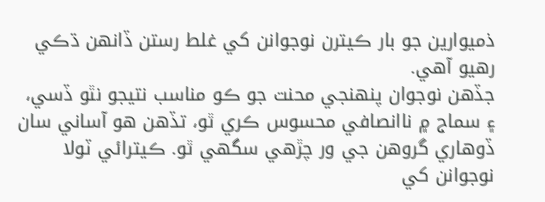ذميوارين جو بار ڪيترن نوجوانن کي غلط رستن ڏانهن ڌڪي رهيو آهي.
جڏهن نوجوان پنهنجي محنت جو ڪو مناسب نتيجو نٿو ڏسي، ۽ سماج ۾ ناانصافي محسوس ڪري ٿو، تڏهن هو آساني سان ڏوهاري گروهن جي ور چڙهي سگهي ٿو. ڪيترائي ٽولا نوجوانن کي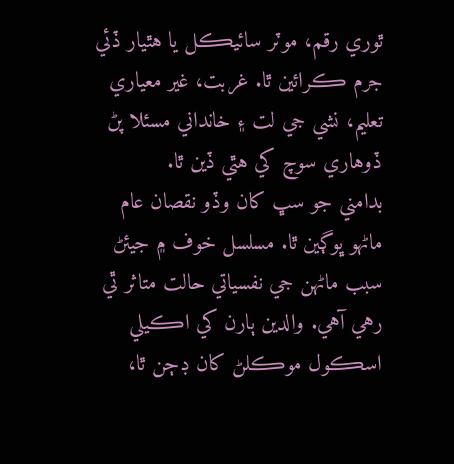ٿوري رقم، موٽر سائيڪل يا هٿيار ڏئي جرم ڪرائين ٿا. غربت، غير معياري تعليم، نشي جي لت ۽ خانداني مسئلا پڻ ڏوهاري سوچ کي هٿي ڏين ٿا.
بدامني جو سڀ کان وڏو نقصان عام ماڻهو ڀوڳين ٿا. مسلسل خوف ۾ جيئڻ سبب ماڻهن جي نفسياتي حالت متاثر ٿي رهي آهي. والدين ٻارن کي اڪيلي اسڪول موڪلڻ کان ڊڄن ٿا،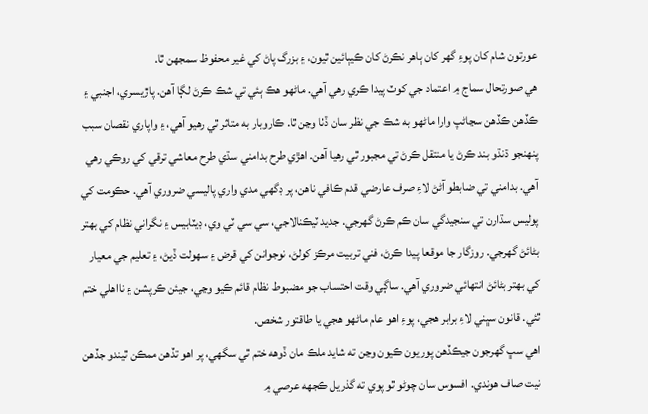عورتون شام کان پوءِ گهر کان ٻاهر نڪرڻ کان ڪيٻائين ٿيون، ۽ بزرگ پاڻ کي غير محفوظ سمجهن ٿا.
هي صورتحال سماج ۾ اعتماد جي کوٽ پيدا ڪري رهي آهي. ماڻهو هڪ ٻئي تي شڪ ڪرڻ لڳا آهن. پاڙيسري، اجنبي ۽ ڪڏهن ڪڏهن سڃاڻپ وارا ماڻهو به شڪ جي نظر سان ڏٺا وڃن ٿا. ڪاروبار به متاثر ٿي رهيو آهي، ۽ واپاري نقصان سبب پنهنجو ڌنڌو بند ڪرڻ يا منتقل ڪرڻ تي مجبور ٿي رهيا آهن. اهڙي طرح بدامني سڌي طرح معاشي ترقي کي روڪي رهي آهي. بدامني تي ضابطو آڻڻ لاءِ صرف عارضي قدم ڪافي ناهن، پر ڊگهي مدي واري پاليسي ضروري آهي. حڪومت کي پوليس سڌارن تي سنجيدگي سان ڪم ڪرڻ گهرجي. جديد ٽيڪنالاجي، سي سي ٽي وي، ڊيٽابيس ۽ نگراني نظام کي بهتر بڻائڻ گهرجي. روزگار جا موقعا پيدا ڪرڻ، فني تربيت مرڪز کولڻ، نوجوانن کي قرض ۽ سهولت ڏيڻ، ۽ تعليم جي معيار کي بهتر بڻائڻ انتهائي ضروري آهي. ساڳي وقت احتساب جو مضبوط نظام قائم ڪيو وڃي، جيئن ڪرپشن ۽ نااهلي ختم ٿئي. قانون سڀني لاءِ برابر هجي، پوءِ اهو عام ماڻهو هجي يا طاقتور شخص.
اهي سڀ گهرجون جيڪڏهن پوريون ڪيون وڃن ته شايد ملڪ مان ڏوهه ختم ٿي سگهي، پر اهو تڏهن ممڪن ٿيندو جڏهن نيت صاف هوندي. افسوس سان چوڻو ٿو پوي ته گذريل ڪجهه عرصي ۾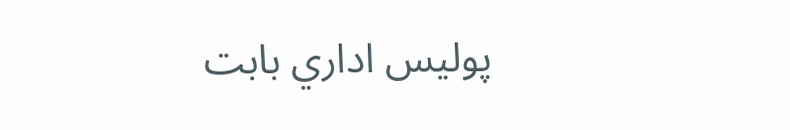پوليس اداري بابت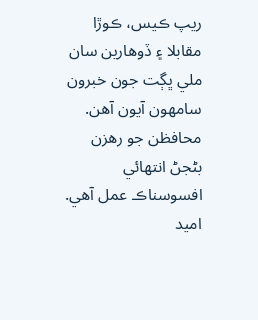ريپ ڪيس، ڪوڙا مقابلا ۽ ڏوهارين سان ملي ڀڳت جون خبرون سامهون آيون آهن. محافظن جو رھزن بڻجڻ انتهائي افسوسناڪ عمل آهي. اميد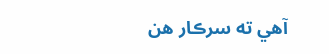آهي ته سرڪار هن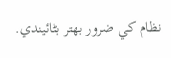نظام کي ضرور بهتر بڻائيندي.